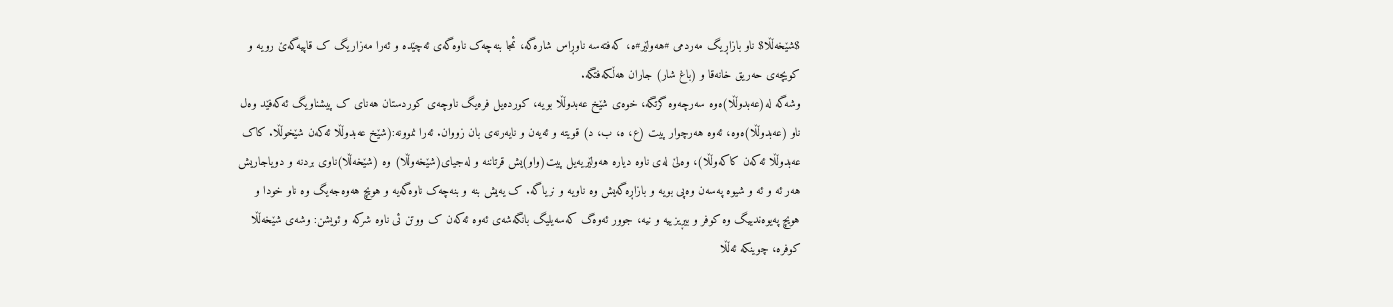$شێخەڵڵا$ ناو بازاڕيگ مەردمى #هەولێر#ە، کەفتەسە ناوڕاس شارەگە، ئمجا بنەچەک ناوەگەى ئەچێده و ئەرا مەزاريگ ک قاپيەگەێ رويه و کويچەى حەريق خانەقا و (باغ شار) جاران هەڵکەفتگە.
وشەگە لە(عەبدوڵڵا)ەوە سەرچەوە گرتگە، خوەى شێخ عەبدوڵڵا بويە، کوردەيل فرەيگ ناوچەى کوردستان هەناى ک پيشناويگ ئەکەفێد وەل ناو (عەبدوڵڵا)ەوە، ئەوە هەرچوار پيت (ع، ه، ب، د) قويته و ئەيەن و نايەرنەى بان زووان. ئەرا نموونە:(شێخ عەبدوڵڵا ئەکەن شێخوڵڵا. کاک عەبدوڵڵا ئەکەن کاکەوڵڵا)، وەلێ لەى ناوە ديارە هەولێريەيل پيت(واو)يش قرتاننه و لەجياى(شێخەوڵڵا) وە (شێخەڵڵا)ناوى بردنه و دوياجاريش هەر ئه و ئه و شيوە پەسەن وەپى بويه و بازاڕەگەيش وە ناويه و نرياگە. ک يەيش بنه و بنەچەک ناوەگەيه و هويچ هەوەجەيگ وە ناو خودا و هويچ پەيوەندييگ وە کوفر و بيڕيزييه و نيە، جوور ئەوەگ کەسەيليگ بانگەشەى ئەوە ئەکەن ک ووتن ئى ناوە شرکه و ئويشن: وشەى شێخەڵڵا کوفرە، چوينکە ئەڵڵا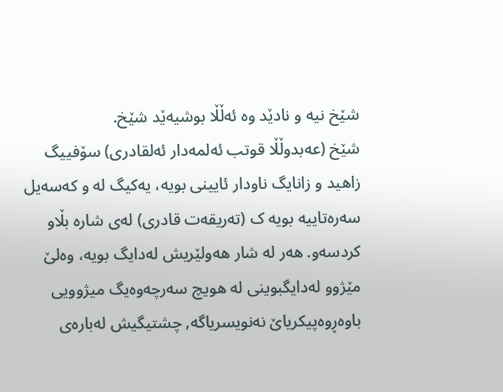شێخ نيه و نادێد وە ئەڵڵا بوشيەێد شێخ.
شێخ (عەبدوڵڵا قوتب ئەلمەدار ئەلقادرى) سۆفيیگ زاهید و زانايگ ناودار ئايينى بويە، یەکيگ له و کەسەيل سەرەتاييە بويە ک (تەریقەت قادری) لەى شارە بڵاو کردسەو. هەر لە شار هەولێريش لەدایگ بويە، وەلێ مێژوو لەدایگبوينی لە هویچ سەرچەوەيگ میژوویی باوەڕوەپيکرياێ نەنويسرياگە, چشتيگيش لەبارەى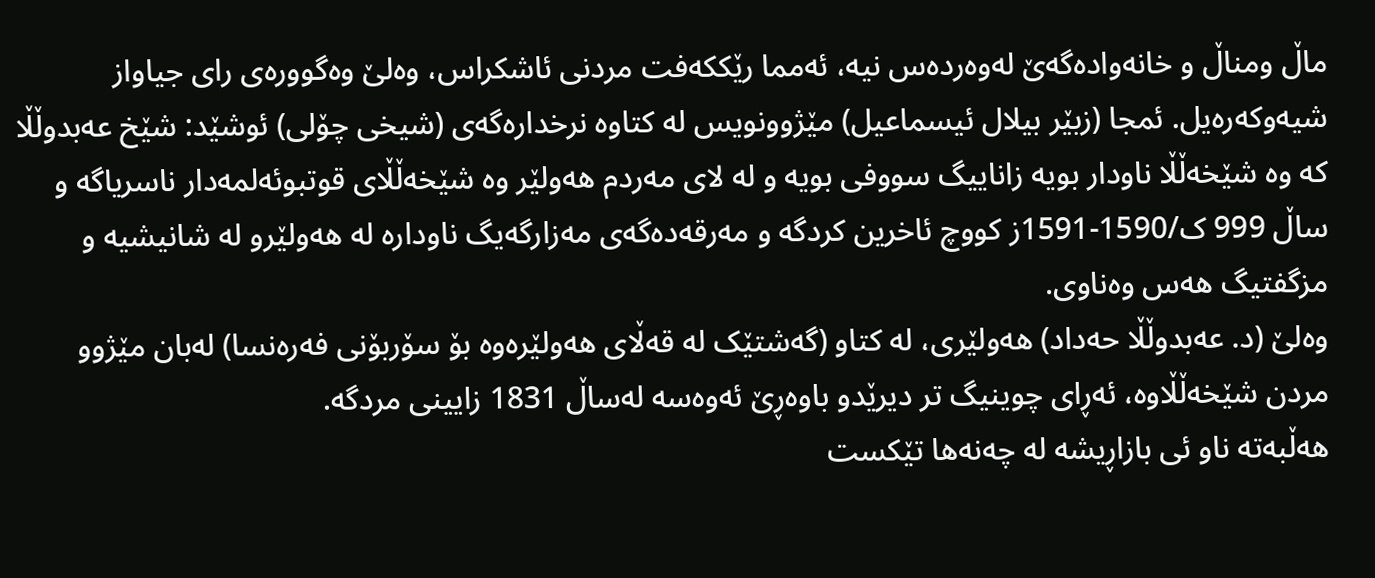ماڵ ومناڵ و خانەوادەگەێ لەوەردەس نيە، ئەمما رێککەفت مردنى ئاشکراس، وەلێ وەگوورەى راى جياواز شيەوکەرەيل. ئمجا (زبێر بیلال ئیسماعیل) مێژوونويس لە کتاوه نرخدارەگەی (شیخی چۆلی) ئوشێد: شێخ عەبدوڵڵا کە وە شێخەڵڵا ناودار بويە زانایيگ سووفى بويە و لە لای مەردم هەولێر وە شێخەڵڵای قوتبوئەلمەدار ناسرياگە و ساڵ 999 ک/1590-1591ز کووچ ئاخرين کردگه و مەرقەدەگەی مەزارگەيگ ناودارە لە هەولێرو لە شانيشيه و مزگفتيگ هەس وەناوى.
وەلێ (د. عەبدوڵڵا حەداد) هەولێری، لە کتاو (گەشتێک لە قەڵای هەولێرەوە بۆ سۆربۆنی فەرەنسا) لەبان مێژوو مردن شێخەڵڵاوە، ئەڕاى چوينيگ تر ديرێدو باوەڕێ ئەوەسە لەساڵ 1831 زايينى مردگە.
هەڵبەتە ناو ئى بازاڕيشە لە چەنەها تێکست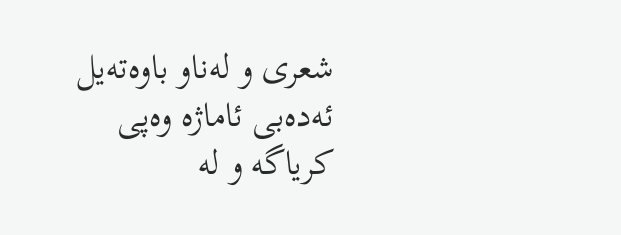شعرى و لەناو باوەتەيل ئەدەبى ئاماژە وەپى کرياگه و لە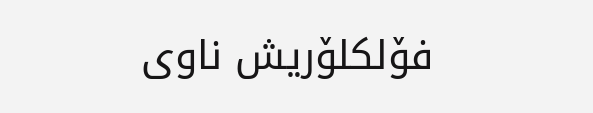فۆلکلۆريش ناوى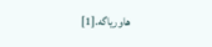هاورياگە.[1]